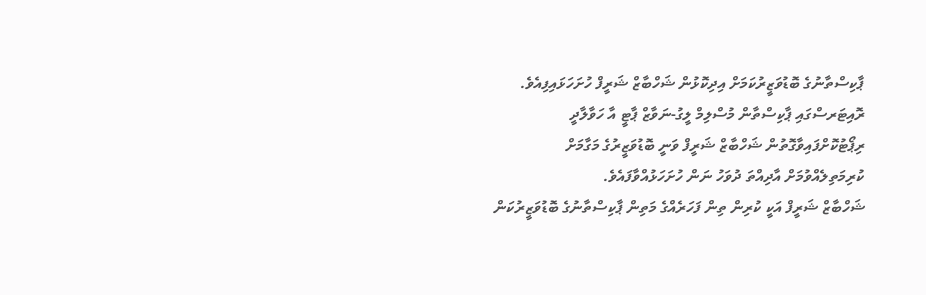ޕާކިސްތާނުގެ ބޮޑުވަޒީރުކަމަށް އިދިކޮޅުން ޝަހްބާޒް ޝަރީފް ހުށަހަޅައިފިއެވެ.
ރޮއިޓަރސްގައި ޕާކިސްތާން މުސްލިމް ލީގު-ނަވާޒް ޕާޓީ އާ ހަވާލާދީ ރިޕޯޓުކޮށްފައިވާގޮތުން ޝަހްބާޒް ޝަރީފް ވަނީ ބޮޑުވަޒީރުގެ މަގާމަށް ކުރިމަތިލެއްވުމަށް އާދިއްތަ ދުވަހު ނަން ހުށަހަޅުއްވާފައެވެ.
ޝަހްބާޒް ޝަރީފް އަކީ ކުރިން ތިން ފަހަރެއްގެ މަތިން ޕާކިސްތާނުގެ ބޮޑުވަޒީރުކަން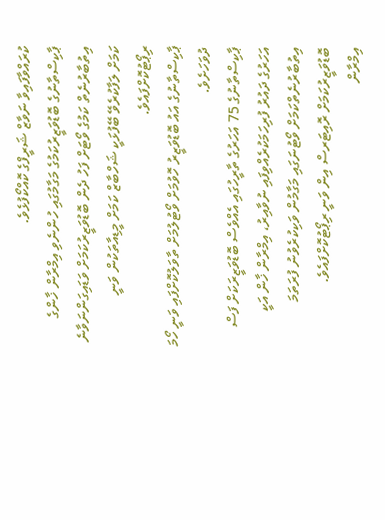ކުރައްވާފައިވާ ނަވާޒް ޝަރީފްގެ ކޮއްކޯފުޅެވެ.
ޕާކިސްތާނުގެ ބޮޑުވަޒީރުކަމުގެ މަގާމުގައި ހުންނެވި އިމްރާން ޚާންގެ އިތުބާރުނެތް ކަމުގެ ވޯޓަށް ފަހު ދެން ބޮޑުވަޒީރުކަމަށް ވަޑައިގަންނަވާނެ ކަމަށް ލަފާކުރެވޭ ބޭފުޅަކީ ޝަހްބާޒް ކަމަށް މީޑިއާތަކުން ވަނީ ރިޕޯޓުކޮށްފައެވެ.
ޕާކިސްތާނުގެ އައު ބޮޑުވަޒީރު ހޮވުމަށް ވޯޓުލުމަށް ތާވަލުކޮށްފައި ވަނީ ހޯމަ ދުވަހަށެވެ.
ޕާކިސްތާނުގެ 75 އަހަރުގެ ތާރީހުގައި އެއްވެސް ބޮޑުވަޒީރަކަށް ފަސް އަހަރުގެ ދައުރު ފުރިހަމަކުރެއްވިފައި ނުވާއިރު، އިމްރާން ޚާން އަކީ އިތުބާރުނެތްކަމަށް ވޯޓުނަގައި މަގާމުން ވަކިކުރެވުނު ފުރަތަމަ ބޮޑުވަޒީރުކަމަށް ރޮއިޓަރސް އިން ވަނީ ރިޕޯޓުކޮށްފައެވެ.
އިމްރާން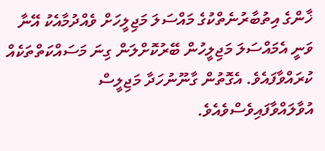ޚާންގެ އިތުބާރުނެތްކުގެ މައްސަލަ މަޖިލީހަށް ވެއްދުމާއެކު އޭނާ ވަނީ އެމައްސަލަ މަޖިލީހުން ބޭރުކޮށްލަން ގިނަ މަސައްކަތްތަކެއް ކުރައްވާފައެވެ. އެގޮތުން ގާނޫނުހަދާ މަޖިލީސް އުވާލައްވާފައިވެސްވެއެވެ.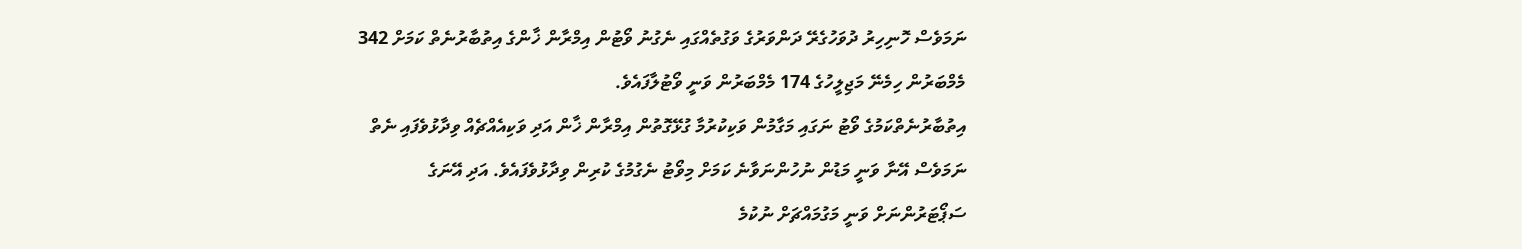ނަމަވެސް ހޮނިހިރު ދުވަހުގެރޭ ދަންވަރުގެ ވަގުތެއްގައި ނެގުނު ވޯޓުން އިމްރާން ޚާންގެ އިތުބާރުނެތް ކަމަށް 342 މެމްބަރުން ހިމެނޭ މަޖިލީހުގެ 174 މެމްބަރުން ވަނީ ވޯޓުލާފައެވެ.
އިތުބާރުނެތްކަމުގެ ވޯޓު ނަގައި މަގާމުން ވަކިކުރުމާ ގުޅޭގޮތުން އިމްރާން ޚާން އަދި ވަކިއެއްޗެއް ވިދާޅުވެފައި ނެތް ނަމަވެސް އޭނާ ވަނީ މަޑުން ނުހުންނަވާނެ ކަމަށް މިވޯޓު ނެގުމުގެ ކުރިން ވިދާޅުވެފައެވެ. އަދި އޭނަގެ ސަޕޯޓަރުންނަށް ވަނީ މަގުމައްޗަށް ނުކުމެ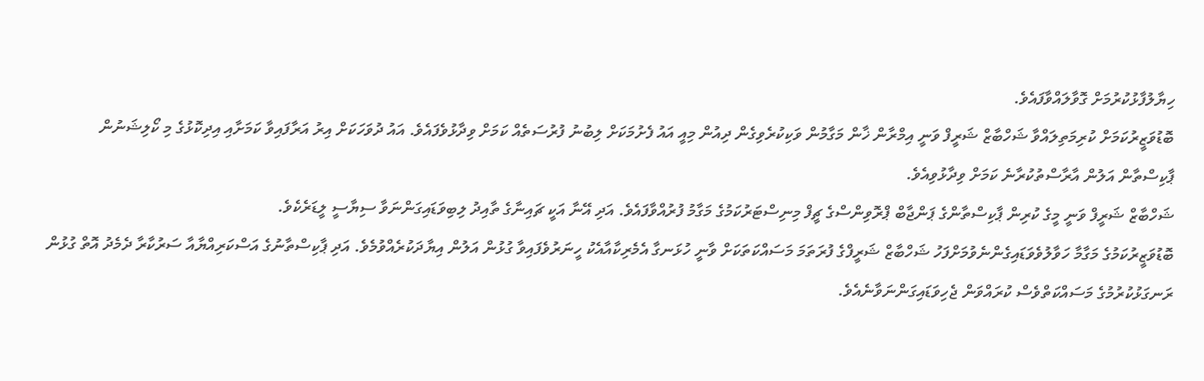ހިޔާލުފާޅުކުރުމަށް ގޮވާލައްވާފައެވެ.
ބޮޑުވަޒީރުކަމަށް ކުރިމަތިލައްވާ ޝަހްބާޒް ޝަރީފް ވަނީ އިމްރާން ޚާން މަގާމުން ވަކިކުރެވިގެން ދިއުން މިއީ އައު ފެށުމަކަށް ލިބުނު ފުރުސަތެއް ކަމަށް ވިދާޅުވެފައެވެ. އައު ދުވަހަކަށް އިރު އަރާފައިވާ ކަމަށާއި އިދިކޮޅުގެ މި ކޯލިޝަނުން ޕާކިސްތާން އަލުން އާރާސްތުކުރާނެ ކަމަށް ވިދާޅުވިއެވެ.
ޝަހްބާޒް ޝަރީފް ވަނީ މީގެ ކުރިން ޕާކިސްތާންގެ ޕަންޖާބް ޕްރޮވިންސްގެ ޗީފް މިނިސްޓަރުކަމުގެ މަގާމު ފުރުއްވާފައެވެ. އަދި އޭނާ އަކީ ޗައިނާގެ ތާއިދު ލިބިވަޑައިގަންނަވާ ސިޔާސީ ލީޑަރެކެވެ.
ބޮޑުވަޒީރުކަމުގެ މަގާމާ ހަވާލުވެވަޑައިގެންނެވުމަށްފަހު ޝަހްބާޒް ޝަރީފްގެ ފުރަތަމަ މަސައްކަތަކަށް ވާނީ ހުޅަނގާ އެމެރިކާއާއެކު ހީނަރުވެފައިވާ ގުޅުން އަލުން އިޔާދަކުރެއްވުމެވެ. އަދި ޕާކިސްތާނުގެ އަސްކަރިއްޔާއާ ސަރުކާރާ ދެމެދު އޮތް ގުޅުން ރަނގަޅުކުރުމުގެ މަސައްކަތްވެސް ކުރައްވަން ޖެހިވަޑައިގަންނަވާނެއެވެ.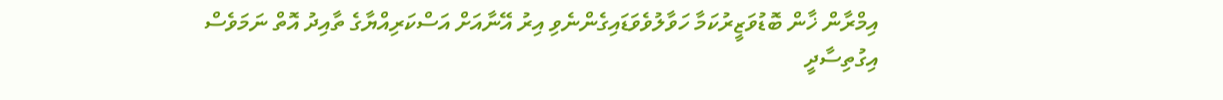އިމްރާން ޚާން ބޮޑުވަޒީރުކަމާ ހަވާލުވެވަޑައިގެންނެވި އިރު އޭނާއަށް އަސްކަރިއްޔާގެ ތާއިދު އޮތް ނަމަވެސް އިގުތިސާދީ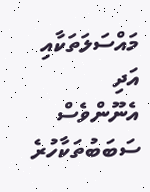މައްސަލަތަކާއި އަދި އެނޫންވެސް ސަބަބުތަކާހުރެ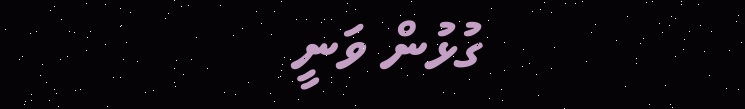ގުޅުން ވަނީ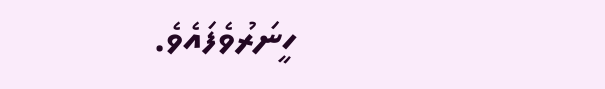ހީނަރުވެފައެވެ.